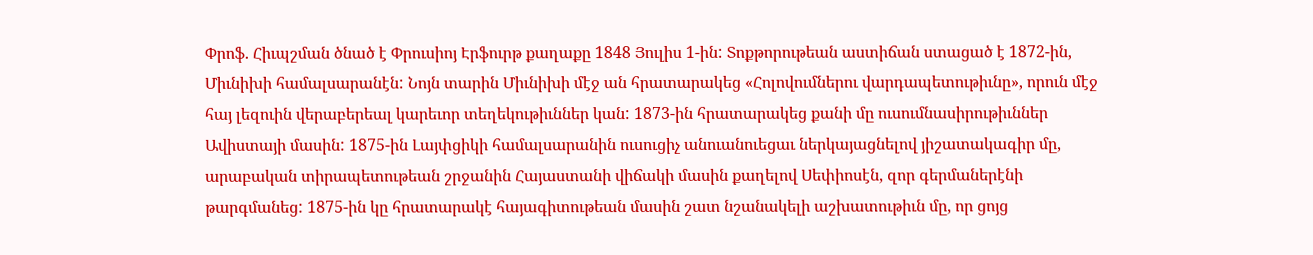Փրոֆ. Հիւպշման ծնած է Փրուսիոյ Էրֆուրթ քաղաքը 1848 Յուլիս 1-ին: Տոքթորութեան աստիճան ստացած է 1872-ին, Միւնիխի համալսարանէն: Նոյն տարին Միւնիխի մէջ ան հրատարակեց «Հոլովումներու վարդապետութիւնը», որուն մէջ հայ լեզուին վերաբերեալ կարեւոր տեղեկութիւններ կան: 1873-ին հրատարակեց քանի մը ուսումնասիրութիւններ Ավիստայի մասին: 1875-ին Լայփցիկի համալսարանին ուսուցիչ անուանուեցաւ ներկայացնելով յիշատակագիր մը, արաբական տիրապետութեան շրջանին Հայաստանի վիճակի մասին քաղելով Սեփիոսէն, զոր գերմաներէնի թարգմանեց: 1875-ին կը հրատարակէ հայագիտութեան մասին շատ նշանակելի աշխատութիւն մը, որ ցոյց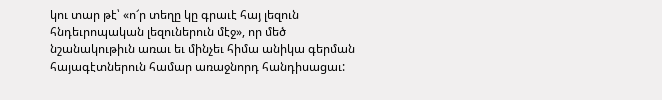կու տար թէ՝ «ո՜ր տեղը կը գրաւէ հայ լեզուն հնդեւրոպական լեզուներուն մէջ», որ մեծ նշանակութիւն առաւ եւ մինչեւ հիմա անիկա գերման հայագէտներուն համար առաջնորդ հանդիսացաւ: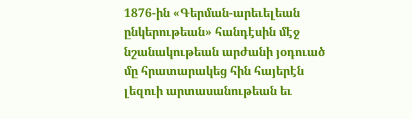1876-ին «Գերման-արեւելեան ընկերութեան» հանդէսին մէջ նշանակութեան արժանի յօդուած մը հրատարակեց հին հայերէն լեզուի արտասանութեան եւ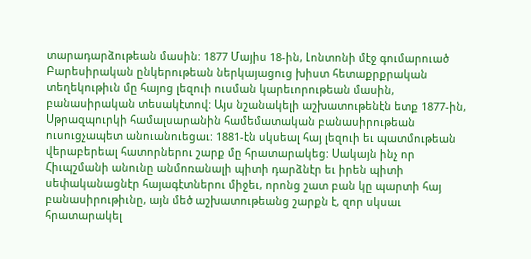տարադարձութեան մասին: 1877 Մայիս 18-ին, Լոնտոնի մէջ գումարուած Բարեսիրական ընկերութեան ներկայացուց խիստ հետաքրքրական տեղեկութիւն մը հայոց լեզուի ուսման կարեւորութեան մասին, բանասիրական տեսակէտով: Այս նշանակելի աշխատութենէն ետք 1877-ին, Սթրազպուրկի համալսարանին համեմատական բանասիրութեան ուսուցչապետ անուանուեցաւ: 1881-էն սկսեալ հայ լեզուի եւ պատմութեան վերաբերեալ հատորներու շարք մը հրատարակեց: Սակայն ինչ որ Հիւպշմանի անունը անմոռանալի պիտի դարձնէր եւ իրեն պիտի սեփականացնէր հայագէտներու միջեւ, որոնց շատ բան կը պարտի հայ բանասիրութիւնը, այն մեծ աշխատութեանց շարքն է, զոր սկսաւ հրատարակել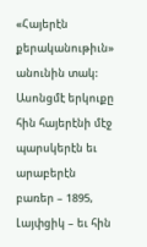«Հայերէն քերականութիւն» անունին տակ: Ասոնցմէ երկուքը հին հայերէնի մէջ պարսկերէն եւ արաբերէն բառեր – 1895, Լայփցիկ – եւ հին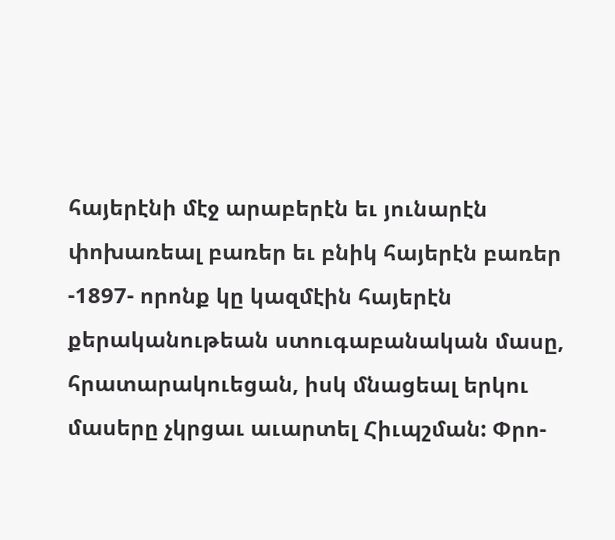հայերէնի մէջ արաբերէն եւ յունարէն փոխառեալ բառեր եւ բնիկ հայերէն բառեր -1897- որոնք կը կազմէին հայերէն քերականութեան ստուգաբանական մասը, հրատարակուեցան, իսկ մնացեալ երկու մասերը չկրցաւ աւարտել Հիւպշման: Փրո-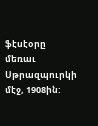ֆէսէօրը մեռաւ Սթրազպուրկի մէջ, 1908ին: